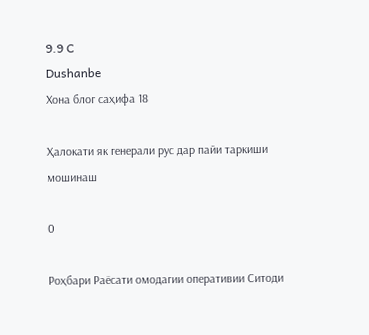9.9 C
Dushanbe
Хона блог саҳифа 18

Ҳалокати як генерали рус дар пайи таркиши мошинаш

0

Роҳбари Раёсати омодагии оперативии Ситоди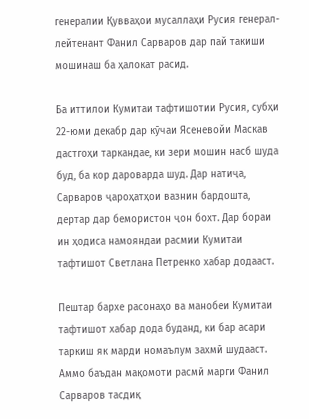генералии Қувваҳои мусаллаҳи Русия генерал-лейтенант Фанил Сарваров дар пай такиши мошинаш ба ҳалокат расид.

Ба иттилои Кумитаи тафтишотии Русия, субҳи 22-юми декабр дар кӯчаи Ясеневойи Маскав дастгоҳи таркандае, ки зери мошин насб шуда буд, ба кор дароварда шуд. Дар натиҷа, Сарваров ҷароҳатҳои вазнин бардошта, дертар дар бемористон ҷон бохт. Дар бораи ин ҳодиса намояндаи расмии Кумитаи тафтишот Светлана Петренко хабар додааст.

Пештар бархе расонаҳо ва манобеи Кумитаи тафтишот хабар дода буданд, ки бар асари таркиш як марди номаълум захмӣ шудааст. Аммо баъдан мақомоти расмӣ марги Фанил Сарваров тасдиқ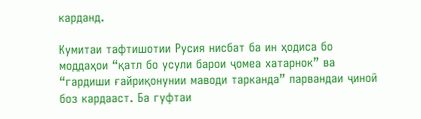карданд.

Кумитаи тафтишотии Русия нисбат ба ин ҳодиса бо моддаҳои “қатл бо усули барои ҷомеа хатарнок” ва “гардиши ғайриқонунии маводи тарканда” парвандаи ҷиноӣ боз кардааст. Ба гуфтаи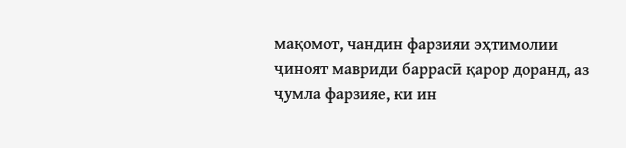мақомот, чандин фарзияи эҳтимолии ҷиноят мавриди баррасӣ қарор доранд, аз ҷумла фарзияе, ки ин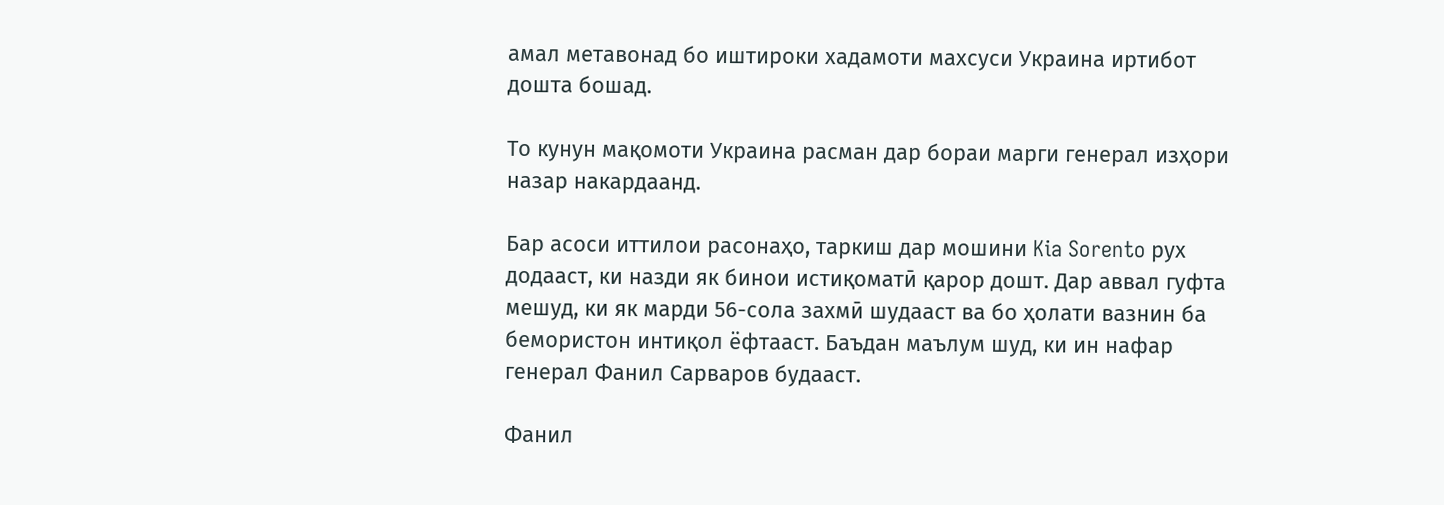амал метавонад бо иштироки хадамоти махсуси Украина иртибот дошта бошад.

То кунун мақомоти Украина расман дар бораи марги генерал изҳори назар накардаанд.

Бар асоси иттилои расонаҳо, таркиш дар мошини Kia Sorento рух додааст, ки назди як бинои истиқоматӣ қарор дошт. Дар аввал гуфта мешуд, ки як марди 56-сола захмӣ шудааст ва бо ҳолати вазнин ба бемористон интиқол ёфтааст. Баъдан маълум шуд, ки ин нафар генерал Фанил Сарваров будааст.

Фанил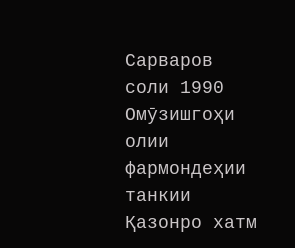Сарваров соли 1990 Омӯзишгоҳи олии фармондеҳии танкии Қазонро хатм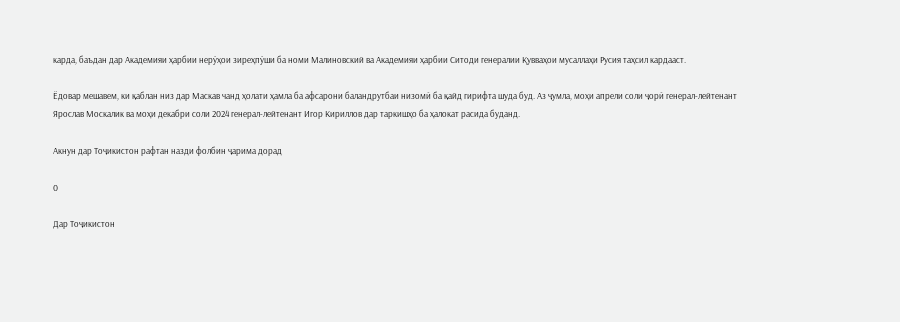карда, баъдан дар Академияи ҳарбии нерӯҳои зиреҳпӯши ба номи Малиновский ва Академияи ҳарбии Ситоди генералии Қувваҳои мусаллаҳи Русия таҳсил кардааст.

Ёдовар мешавем, ки қаблан низ дар Маскав чанд ҳолати ҳамла ба афсарони баландрутбаи низомӣ ба қайд гирифта шуда буд. Аз ҷумла, моҳи апрели соли ҷорӣ генерал-лейтенант Ярослав Москалик ва моҳи декабри соли 2024 генерал-лейтенант Игор Кириллов дар таркишҳо ба ҳалокат расида буданд.

Акнун дар Тоҷикистон рафтан назди фолбин ҷарима дорад

0

Дар Тоҷикистон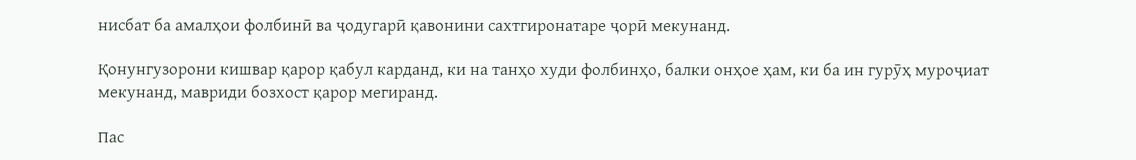нисбат ба амалҳои фолбинӣ ва ҷодугарӣ қавонини сахтгиронатаре ҷорӣ мекунанд.

Қонунгузорони кишвар қарор қабул карданд, ки на танҳо худи фолбинҳо, балки онҳое ҳам, ки ба ин гурӯҳ муроҷиат мекунанд, мавриди бозхост қарор мегиранд.

Пас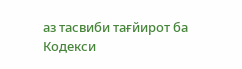аз тасвиби тағйирот ба Кодекси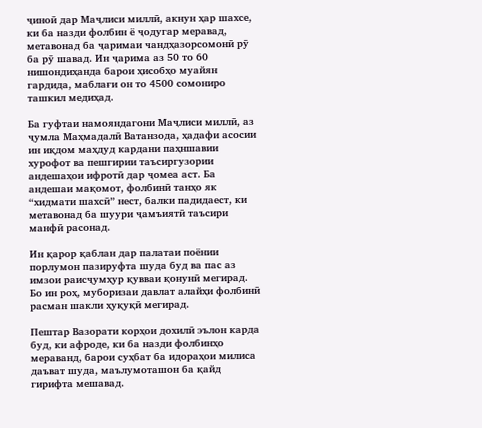ҷиноӣ дар Маҷлиси миллӣ, акнун ҳар шахсе, ки ба назди фолбин ё ҷодугар меравад, метавонад ба ҷаримаи чандҳазорсомонӣ рӯ ба рӯ шавад. Ин ҷарима аз 50 то 60 нишондиҳанда барои ҳисобҳо муайян гардида, маблағи он то 4500 сомониро ташкил медиҳад.

Ба гуфтаи намояндагони Маҷлиси миллӣ, аз ҷумла Маҳмадалӣ Ватанзода, ҳадафи асосии ин иқдом маҳдуд кардани паҳншавии хурофот ва пешгирии таъсиргузории андешаҳои ифротӣ дар ҷомеа аст. Ба андешаи мақомот, фолбинӣ танҳо як “хидмати шахсӣ” нест, балки падидаест, ки метавонад ба шуури ҷамъиятӣ таъсири манфӣ расонад.

Ин қарор қаблан дар палатаи поёнии порлумон пазируфта шуда буд ва пас аз имзои раисҷумҳур қувваи қонунӣ мегирад. Бо ин роҳ, муборизаи давлат алайҳи фолбинӣ расман шакли ҳуқуқӣ мегирад.

Пештар Вазорати корҳои дохилӣ эълон карда буд, ки афроде, ки ба назди фолбинҳо мераванд, барои суҳбат ба идораҳои милиса даъват шуда, маълумоташон ба қайд гирифта мешавад.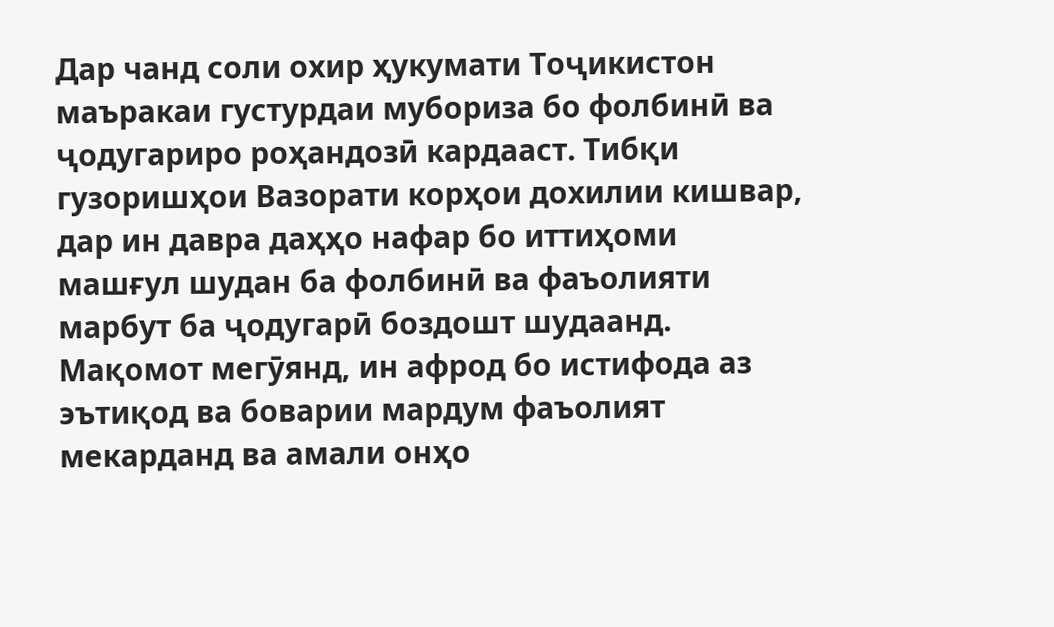Дар чанд соли охир ҳукумати Тоҷикистон маъракаи густурдаи мубориза бо фолбинӣ ва ҷодугариро роҳандозӣ кардааст. Тибқи гузоришҳои Вазорати корҳои дохилии кишвар, дар ин давра даҳҳо нафар бо иттиҳоми машғул шудан ба фолбинӣ ва фаъолияти марбут ба ҷодугарӣ боздошт шудаанд. Мақомот мегӯянд, ин афрод бо истифода аз эътиқод ва боварии мардум фаъолият мекарданд ва амали онҳо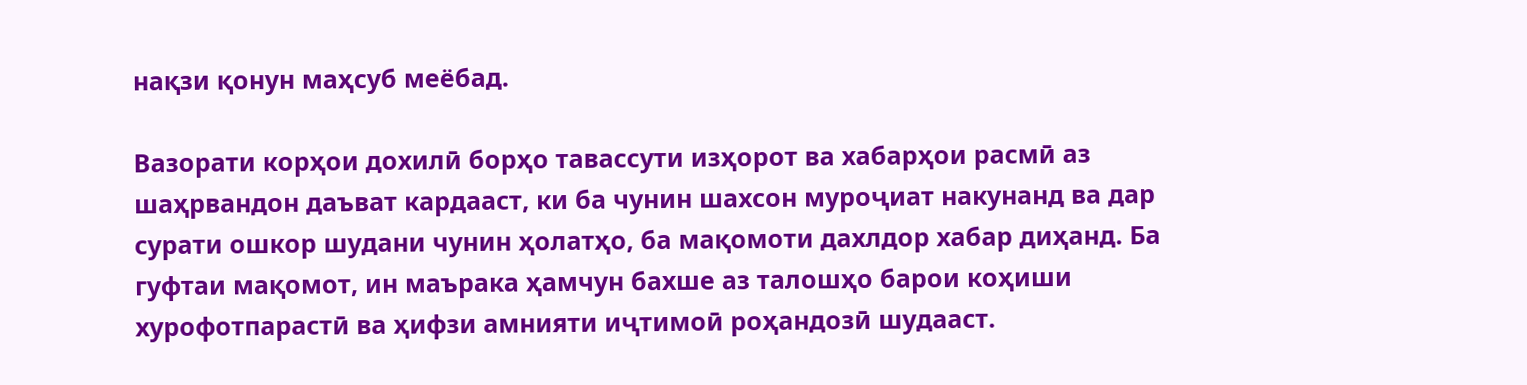нақзи қонун маҳсуб меёбад.

Вазорати корҳои дохилӣ борҳо тавассути изҳорот ва хабарҳои расмӣ аз шаҳрвандон даъват кардааст, ки ба чунин шахсон муроҷиат накунанд ва дар сурати ошкор шудани чунин ҳолатҳо, ба мақомоти дахлдор хабар диҳанд. Ба гуфтаи мақомот, ин маърака ҳамчун бахше аз талошҳо барои коҳиши хурофотпарастӣ ва ҳифзи амнияти иҷтимоӣ роҳандозӣ шудааст.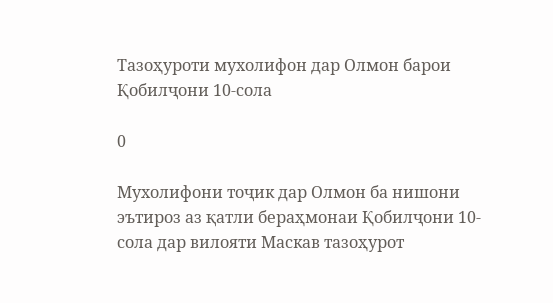Тазоҳуроти мухолифон дар Олмон барои Қобилҷони 10-сола

0

Мухолифони тоҷик дар Олмон ба нишони эътироз аз қатли бераҳмонаи Қобилҷони 10-сола дар вилояти Маскав тазоҳурот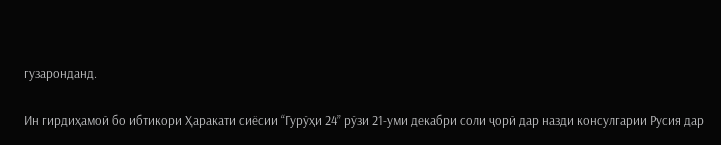гузаронданд.

Ин гирдиҳамоӣ бо ибтикори Ҳаракати сиёсии “Гурӯҳи 24” рӯзи 21-уми декабри соли ҷорӣ дар назди консулгарии Русия дар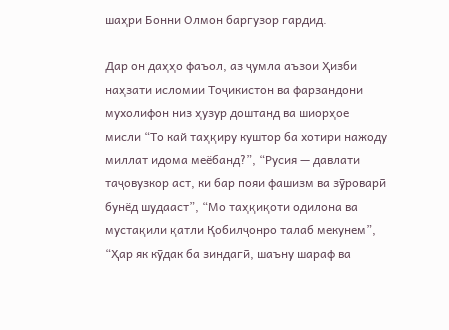шаҳри Бонни Олмон баргузор гардид.

Дар он даҳҳо фаъол, аз ҷумла аъзои Ҳизби наҳзати исломии Тоҷикистон ва фарзандони мухолифон низ ҳузур доштанд ва шиорҳое мисли “То кай таҳқиру куштор ба хотири нажоду миллат идома меёбанд?”, “Русия — давлати таҷовузкор аст, ки бар пояи фашизм ва зӯроварӣ бунёд шудааст”, “Мо таҳқиқоти одилона ва мустақили қатли Қобилҷонро талаб мекунем”, “Ҳар як кӯдак ба зиндагӣ, шаъну шараф ва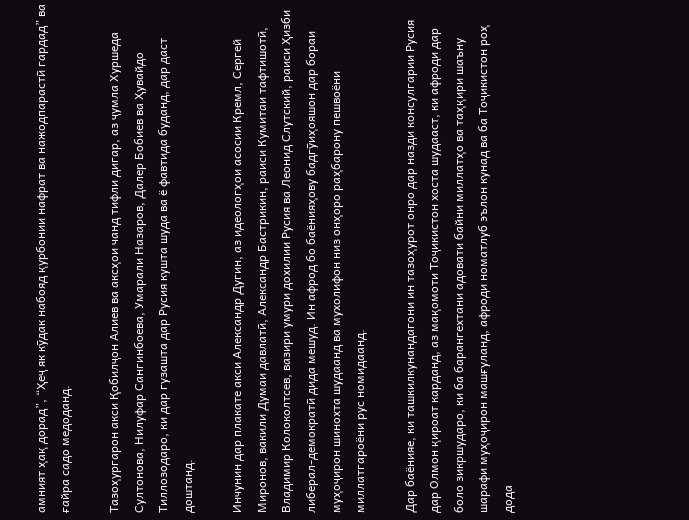амният ҳақ дорад”, “Ҳеҷ як кӯдак набояд қурбонии нафрат ва нажодпарастӣ гардад” ва ғайра садо медоданд.

Тазоҳургарон акси Қобилҷон Алиев ва аксҳои чанд тифли дигар, аз ҷумла Хуршеда Султонова, Нилуфар Сангинбоева, Умарали Назаров, Далер Бобиев ва Ҳувайдо Тиллозодаро, ки дар гузашта дар Русия кушта шуда ва ё фавтида буданд, дар даст доштанд.

Инчунин дар плакате акси Александр Дугин, аз идеологҳои асосии Кремл, Сергей Миронов, вакили Думаи давлатӣ, Александр Бастрикин, раиси Кумитаи тафтишотӣ, Владимир Колоколтсев, вазири умури дохилии Русия ва Леонид Слутский, раиси Ҳизби либерал-демократӣ дида мешуд. Ин афрод бо баёнияҳову бадгӯиҳояшон дар бораи муҳоҷирон шинохта шудаанд ва мухолифон низ онҳоро раҳбарону пешвоёни миллатгароёни рус номидаанд.

Дар баёнияе, ки ташкилкунандагони ин тазоҳурот онро дар назди консулгарии Русия дар Олмон қироат карданд, аз мақомоти Тоҷикистон хоста шудааст, ки афроди дар боло зикршударо, ки ба барангехтани адовати байни миллатҳо ва таҳқири шаъну шарафи муҳоҷирон машғуланд, афроди номатлуб эълон кунад ва ба Тоҷикистон роҳ дода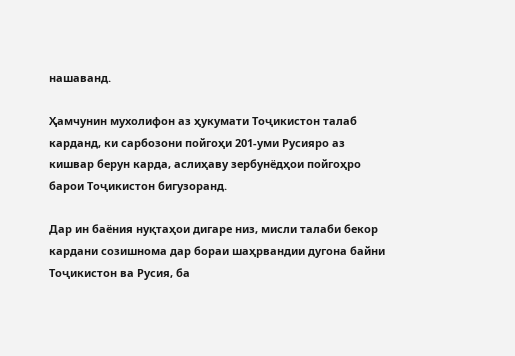нашаванд.

Ҳамчунин мухолифон аз ҳукумати Тоҷикистон талаб карданд, ки сарбозони пойгоҳи 201-уми Русияро аз кишвар берун карда, аслиҳаву зербунёдҳои пойгоҳро барои Тоҷикистон бигузоранд.

Дар ин баёния нуқтаҳои дигаре низ, мисли талаби бекор кардани созишнома дар бораи шаҳрвандии дугона байни Тоҷикистон ва Русия, ба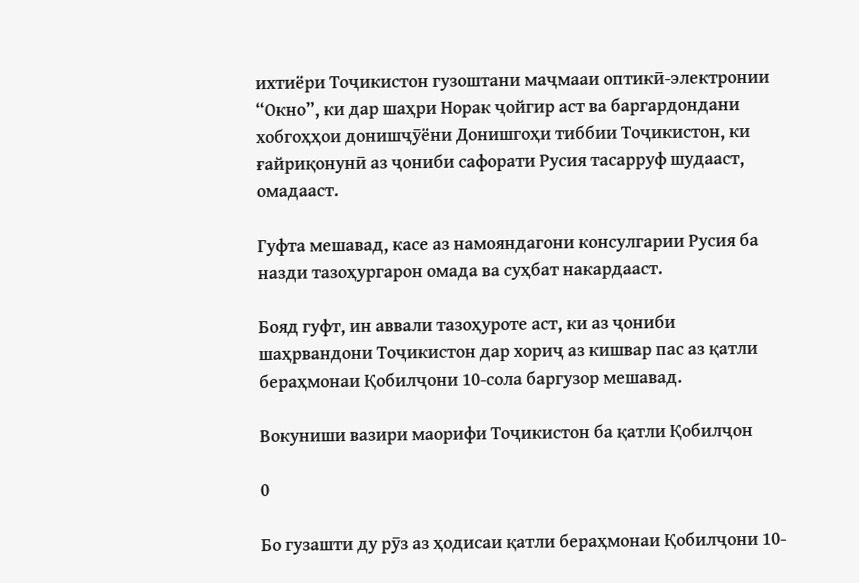ихтиёри Тоҷикистон гузоштани маҷмааи оптикӣ-электронии “Окно”, ки дар шаҳри Норак ҷойгир аст ва баргардондани хобгоҳҳои донишҷӯёни Донишгоҳи тиббии Тоҷикистон, ки ғайриқонунӣ аз ҷониби сафорати Русия тасарруф шудааст, омадааст.

Гуфта мешавад, касе аз намояндагони консулгарии Русия ба назди тазоҳургарон омада ва суҳбат накардааст.

Бояд гуфт, ин аввали тазоҳуроте аст, ки аз ҷониби шаҳрвандони Тоҷикистон дар хориҷ аз кишвар пас аз қатли бераҳмонаи Қобилҷони 10-сола баргузор мешавад.

Вокуниши вазири маорифи Тоҷикистон ба қатли Қобилҷон

0

Бо гузашти ду рӯз аз ҳодисаи қатли бераҳмонаи Қобилҷони 10-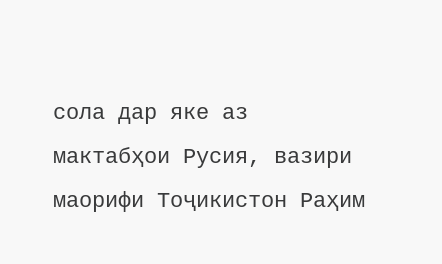сола дар яке аз мактабҳои Русия, вазири маорифи Тоҷикистон Раҳим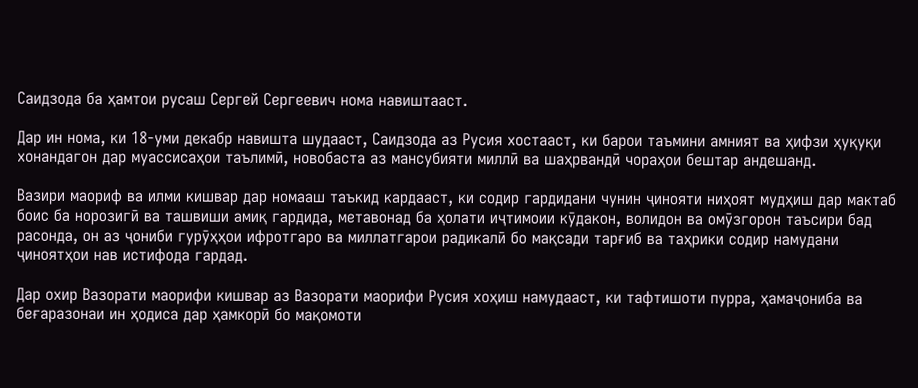Саидзода ба ҳамтои русаш Сергей Сергеевич нома навиштааст.

Дар ин нома, ки 18-уми декабр навишта шудааст, Саидзода аз Русия хостааст, ки барои таъмини амният ва ҳифзи ҳуқуқи хонандагон дар муассисаҳои таълимӣ, новобаста аз мансубияти миллӣ ва шаҳрвандӣ чораҳои бештар андешанд.

Вазири маориф ва илми кишвар дар номааш таъкид кардааст, ки содир гардидани чунин ҷинояти ниҳоят мудҳиш дар мактаб боис ба норозигӣ ва ташвиши амиқ гардида, метавонад ба ҳолати иҷтимоии кӯдакон, волидон ва омӯзгорон таъсири бад расонда, он аз ҷониби гурӯҳҳои ифротгаро ва миллатгарои радикалӣ бо мақсади тарғиб ва таҳрики содир намудани ҷиноятҳои нав истифода гардад.

Дар охир Вазорати маорифи кишвар аз Вазорати маорифи Русия хоҳиш намудааст, ки тафтишоти пурра, ҳамаҷониба ва беғаразонаи ин ҳодиса дар ҳамкорӣ бо мақомоти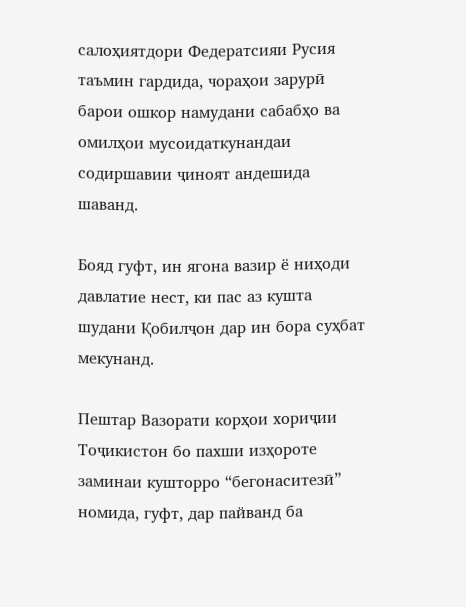салоҳиятдори Федератсияи Русия таъмин гардида, чораҳои зарурӣ барои ошкор намудани сабабҳо ва омилҳои мусоидаткунандаи содиршавии ҷиноят андешида шаванд.

Бояд гуфт, ин ягона вазир ё ниҳоди давлатие нест, ки пас аз кушта шудани Қобилҷон дар ин бора суҳбат мекунанд.

Пештар Вазорати корҳои хориҷии Тоҷикистон бо пахши изҳороте заминаи кушторро “бегонаситезӣ” номида, гуфт, дар пайванд ба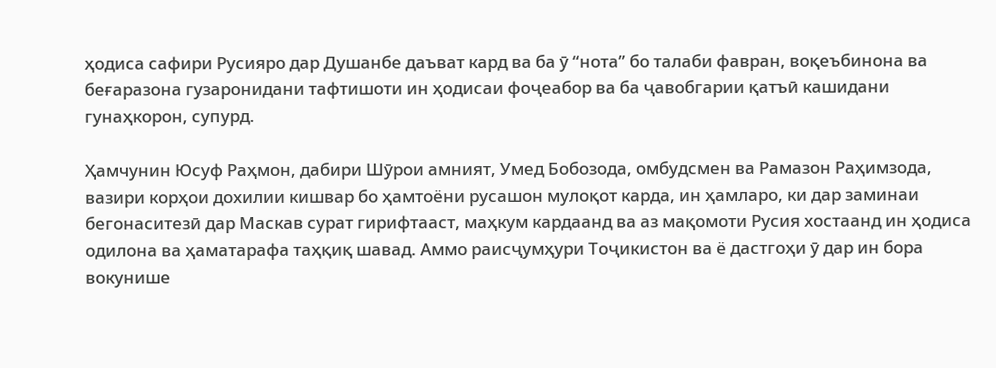ҳодиса сафири Русияро дар Душанбе даъват кард ва ба ӯ “нота” бо талаби фавран, воқеъбинона ва беғаразона гузаронидани тафтишоти ин ҳодисаи фоҷеабор ва ба ҷавобгарии қатъӣ кашидани гунаҳкорон, супурд.

Ҳамчунин Юсуф Раҳмон, дабири Шӯрои амният, Умед Бобозода, омбудсмен ва Рамазон Раҳимзода, вазири корҳои дохилии кишвар бо ҳамтоёни русашон мулоқот карда, ин ҳамларо, ки дар заминаи бегонаситезӣ дар Маскав сурат гирифтааст, маҳкум кардаанд ва аз мақомоти Русия хостаанд ин ҳодиса одилона ва ҳаматарафа таҳқиқ шавад. Аммо раисҷумҳури Тоҷикистон ва ё дастгоҳи ӯ дар ин бора вокунише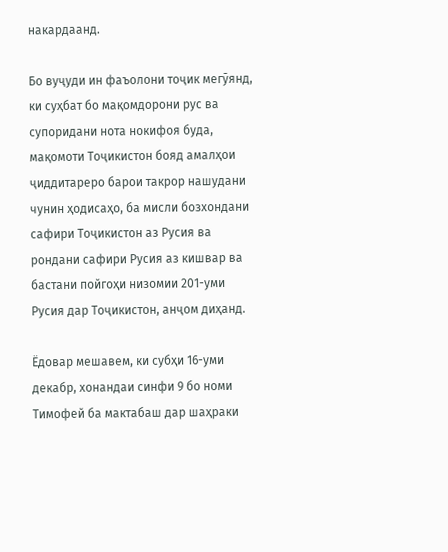накардаанд.

Бо вуҷуди ин фаъолони тоҷик мегӯянд, ки суҳбат бо мақомдорони рус ва супоридани нота нокифоя буда, мақомоти Тоҷикистон бояд амалҳои ҷиддитареро барои такрор нашудани чунин ҳодисаҳо, ба мисли бозхондани сафири Тоҷикистон аз Русия ва рондани сафири Русия аз кишвар ва бастани пойгоҳи низомии 201-уми Русия дар Тоҷикистон, анҷом диҳанд.

Ёдовар мешавем, ки субҳи 16-уми декабр, хонандаи синфи 9 бо номи Тимофей ба мактабаш дар шаҳраки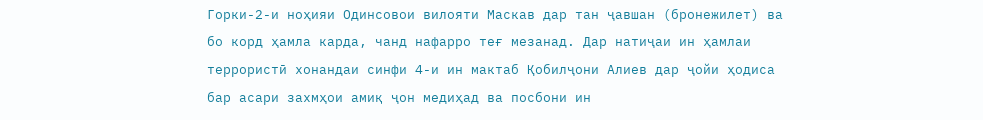Горки-2-и ноҳияи Одинсовои вилояти Маскав дар тан ҷавшан (бронежилет) ва бо корд ҳамла карда, чанд нафарро теғ мезанад. Дар натиҷаи ин ҳамлаи террористӣ хонандаи синфи 4-и ин мактаб Қобилҷони Алиев дар ҷойи ҳодиса бар асари захмҳои амиқ ҷон медиҳад ва посбони ин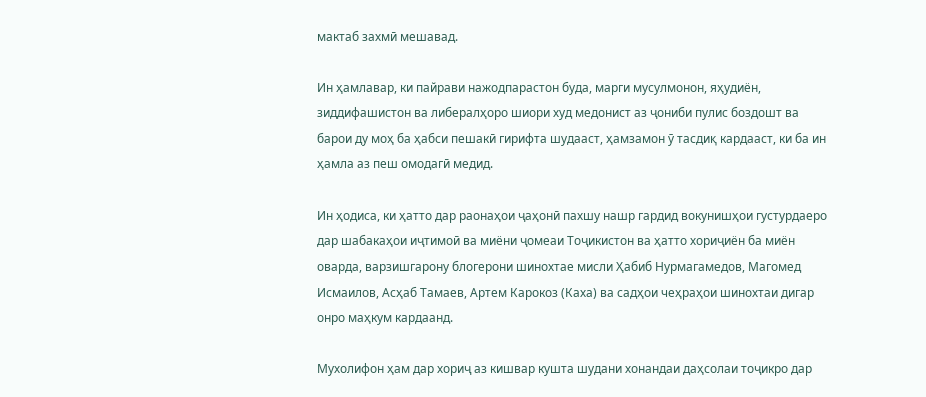мактаб захмӣ мешавад.

Ин ҳамлавар, ки пайрави нажодпарастон буда, марги мусулмонон, яҳудиён, зиддифашистон ва либералҳоро шиори худ медонист аз ҷониби пулис боздошт ва барои ду моҳ ба ҳабси пешакӣ гирифта шудааст, ҳамзамон ӯ тасдиқ кардааст, ки ба ин ҳамла аз пеш омодагӣ медид.

Ин ҳодиса, ки ҳатто дар раонаҳои ҷаҳонӣ пахшу нашр гардид вокунишҳои густурдаеро дар шабакаҳои иҷтимоӣ ва миёни ҷомеаи Тоҷикистон ва ҳатто хориҷиён ба миён оварда, варзишгарону блогерони шинохтае мисли Ҳабиб Нурмагамедов, Магомед Исмаилов, Асҳаб Тамаев, Артем Карокоз (Каха) ва садҳои чеҳраҳои шинохтаи дигар онро маҳкум кардаанд.

Мухолифон ҳам дар хориҷ аз кишвар кушта шудани хонандаи даҳсолаи тоҷикро дар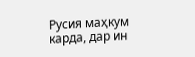Русия маҳкум карда, дар ин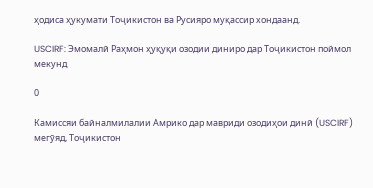ҳодиса ҳукумати Тоҷикистон ва Русияро муқассир хондаанд.

USCIRF: Эмомалӣ Раҳмон ҳуқуқи озодии диниро дар Тоҷикистон поймол мекунд

0

Камиссяи байналмилалии Амрико дар мавриди озодиҳои динӣ (USCIRF) мегӯяд, Тоҷикистон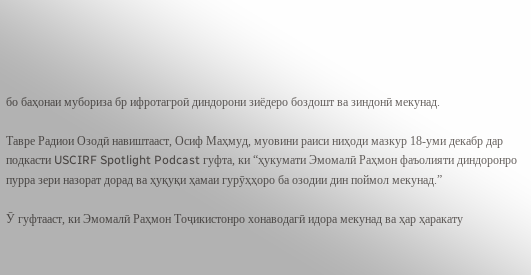бо баҳонаи мубориза бр ифротагроӣ диндорони зиёдеро боздошт ва зиндонӣ мекунад.

Тавре Радиои Озодӣ навиштааст, Осиф Маҳмуд, муовини раиси ниҳоди мазкур 18-уми декабр дар подкасти USCIRF Spotlight Podcast гуфта, ки “ҳукумати Эмомалӣ Раҳмон фаъолияти диндоронро пурра зери назорат дорад ва ҳуқуқи ҳамаи гурӯҳҳоро ба озодии дин поймол мекунад.”

Ӯ гуфтааст, ки Эмомалӣ Раҳмон Тоҷикистонро хонаводагӣ идора мекунад ва ҳар ҳаракату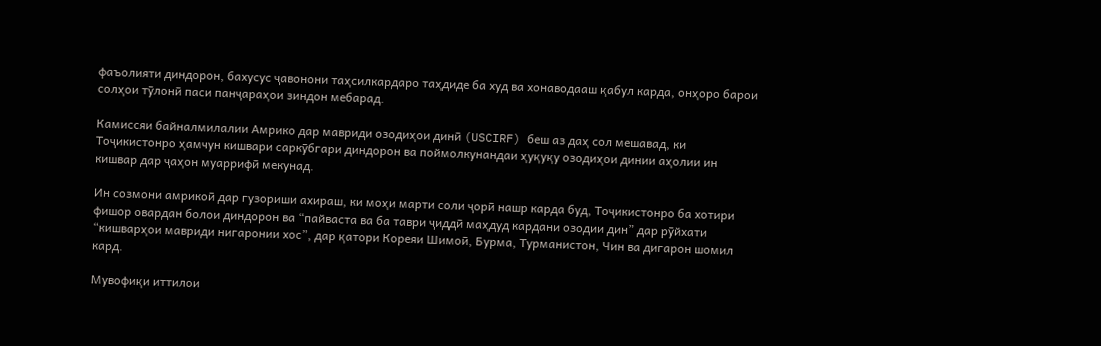фаъолияти диндорон, бахусус ҷавонони таҳсилкардаро таҳдиде ба худ ва хонаводааш қабул карда, онҳоро барои солҳои тӯлонӣ паси панҷараҳои зиндон мебарад.

Камиссяи байналмилалии Амрико дар мавриди озодиҳои динӣ (USCIRF) беш аз даҳ сол мешавад, ки Тоҷикистонро ҳамчун кишвари саркӯбгари диндорон ва поймолкунандаи ҳуқуқу озодиҳои динии аҳолии ин кишвар дар ҷаҳон муаррифӣ мекунад.

Ин созмони амрикоӣ дар гузориши ахираш, ки моҳи марти соли ҷорӣ нашр карда буд, Тоҷикистонро ба хотири фишор овардан болои диндорон ва “пайваста ва ба таври ҷиддӣ маҳдуд кардани озодии дин” дар рӯйхати “кишварҳои мавриди нигаронии хос”, дар қатори Кореяи Шимоӣ, Бурма, Турманистон, Чин ва дигарон шомил кард.

Мувофиқи иттилои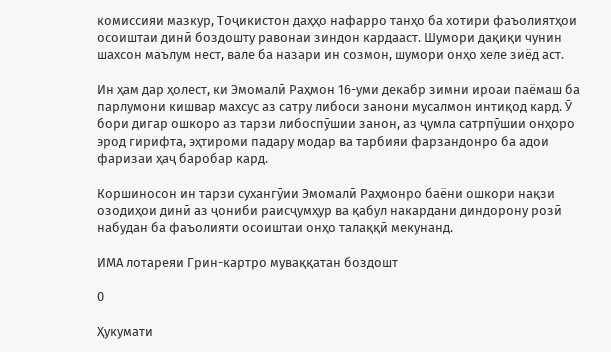комиссияи мазкур, Тоҷикистон даҳҳо нафарро танҳо ба хотири фаъолиятҳои осоиштаи динӣ боздошту равонаи зиндон кардааст. Шумори дақиқи чунин шахсон маълум нест, вале ба назари ин созмон, шумори онҳо хеле зиёд аст.

Ин ҳам дар ҳолест, ки Эмомалӣ Раҳмон 16-уми декабр зимни ироаи паёмаш ба парлумони кишвар махсус аз сатру либоси занони мусалмон интиқод кард. Ӯ бори дигар ошкоро аз тарзи либоспӯшии занон, аз ҷумла сатрпӯшии онҳоро эрод гирифта, эҳтироми падару модар ва тарбияи фарзандонро ба адои фаризаи ҳаҷ баробар кард.

Коршиносон ин тарзи сухангӯии Эмомалӣ Раҳмонро баёни ошкори нақзи озодиҳои динӣ аз ҷониби раисҷумҳур ва қабул накардани диндорону розӣ набудан ба фаъолияти осоиштаи онҳо талаққӣ мекунанд.

ИМА лотареяи Грин-картро муваққатан боздошт

0

Ҳукумати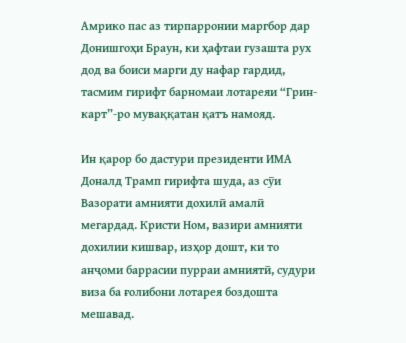Амрико пас аз тирпарронии маргбор дар Донишгоҳи Браун, ки ҳафтаи гузашта рух дод ва боиси марги ду нафар гардид, тасмим гирифт барномаи лотареяи “Грин-карт”-ро муваққатан қатъ намояд.

Ин қарор бо дастури президенти ИМА Доналд Трамп гирифта шуда, аз сӯи Вазорати амнияти дохилӣ амалӣ мегардад. Кристи Ном, вазири амнияти дохилии кишвар, изҳор дошт, ки то анҷоми баррасии пурраи амниятӣ, судури виза ба ғолибони лотарея боздошта мешавад.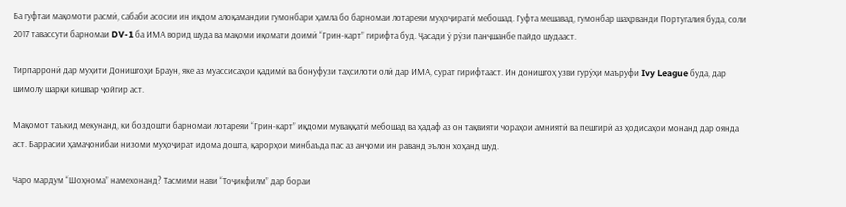Ба гуфтаи мақомоти расмӣ, сабаби асосии ин иқдом алоқамандии гумонбари ҳамла бо барномаи лотареяи муҳоҷиратӣ мебошад. Гуфта мешавад, гумонбар шаҳрванди Португалия буда, соли 2017 тавассути барномаи DV-1 ба ИМА ворид шуда ва мақоми иқомати доимӣ “Грин-карт” гирифта буд. Ҷасади ӯ рӯзи панҷшанбе пайдо шудааст.

Тирпарронӣ дар муҳити Донишгоҳи Браун, яке аз муассисаҳои қадимӣ ва бонуфузи таҳсилоти олӣ дар ИМА, сурат гирифтааст. Ин донишгоҳ узви гурӯҳи маъруфи Ivy League буда, дар шимолу шарқи кишвар ҷойгир аст.

Мақомот таъкид мекунанд, ки боздошти барномаи лотареяи “Грин-карт” иқдоми муваққатӣ мебошад ва ҳадаф аз он тақвияти чораҳои амниятӣ ва пешгирӣ аз ҳодисаҳои монанд дар оянда аст. Баррасии ҳамаҷонибаи низоми муҳоҷират идома дошта, қарорҳои минбаъда пас аз анҷоми ин раванд эълон хоҳанд шуд.

Чаро мардум “Шоҳнома” намехонанд? Тасмими нави “Тоҷикфилм” дар бораи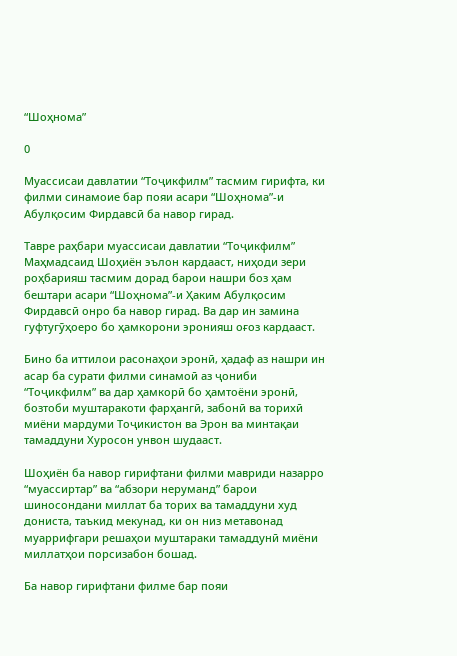“Шоҳнома”

0

Муассисаи давлатии “Тоҷикфилм” тасмим гирифта, ки филми синамоие бар пояи асари “Шоҳнома”-и Абулқосим Фирдавсӣ ба навор гирад.

Тавре раҳбари муассисаи давлатии “Тоҷикфилм” Маҳмадсаид Шоҳиён эълон кардааст, ниҳоди зери роҳбарияш тасмим дорад барои нашри боз ҳам бештари асари “Шоҳнома”-и Ҳаким Абулқосим Фирдавсӣ онро ба навор гирад. Ва дар ин замина гуфтугӯҳоеро бо ҳамкорони эронияш оғоз кардааст.

Бино ба иттилои расонаҳои эронӣ, ҳадаф аз нашри ин асар ба сурати филми синамоӣ аз ҷониби “Тоҷикфилм” ва дар ҳамкорӣ бо ҳамтоёни эронӣ, бозтоби муштаракоти фарҳангӣ, забонӣ ва торихӣ миёни мардуми Тоҷикистон ва Эрон ва минтақаи тамаддуни Хуросон унвон шудааст.

Шоҳиён ба навор гирифтани филми мавриди назарро “муассиртар” ва “абзори неруманд” барои шиносондани миллат ба торих ва тамаддуни худ дониста, таъкид мекунад, ки он низ метавонад муаррифгари решаҳои муштараки тамаддунӣ миёни миллатҳои порсизабон бошад.

Ба навор гирифтани филме бар пояи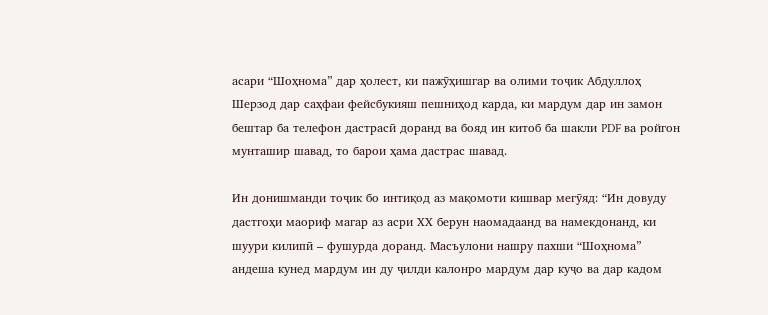асари “Шоҳнома” дар ҳолест, ки пажӯҳишгар ва олими тоҷик Абдуллоҳ Шерзод дар саҳфаи фейсбукияш пешниҳод карда, ки мардум дар ин замон бештар ба телефон дастрасӣ доранд ва бояд ин китоб ба шакли PDF ва ройгон мунташир шавад, то барои ҳама дастрас шавад.

Ин донишманди тоҷик бо интиқод аз мақомоти кишвар мегӯяд: “Ин довуду дастгоҳи маориф магар аз асри ХХ берун наомадаанд ва намекдонанд, ки шуури килипӣ – фушурда доранд. Масъулони нашру пахши “Шоҳнома” андеша кунед мардум ин ду ҷилди калонро мардум дар куҷо ва дар кадом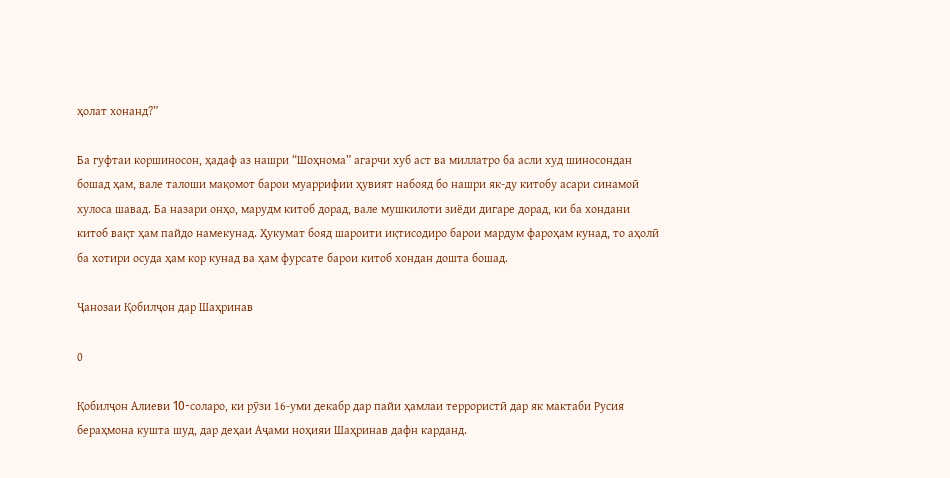ҳолат хонанд?”

Ба гуфтаи коршиносон, ҳадаф аз нашри “Шоҳнома” агарчи хуб аст ва миллатро ба асли худ шиносондан бошад ҳам, вале талоши мақомот барои муаррифии ҳувият набояд бо нашри як-ду китобу асари синамоӣ хулоса шавад. Ба назари онҳо, марудм китоб дорад, вале мушкилоти зиёди дигаре дорад, ки ба хондани китоб вақт ҳам пайдо намекунад. Ҳукумат бояд шароити иқтисодиро барои мардум фароҳам кунад, то аҳолӣ ба хотири осуда ҳам кор кунад ва ҳам фурсате барои китоб хондан дошта бошад.

Ҷанозаи Қобилҷон дар Шаҳринав

0

Қобилҷон Алиеви 10-cоларо, ки рӯзи 16-уми декабр дар пайи ҳамлаи террористӣ дар як мактаби Русия бераҳмона кушта шуд, дар деҳаи Аҷами ноҳияи Шаҳринав дафн карданд.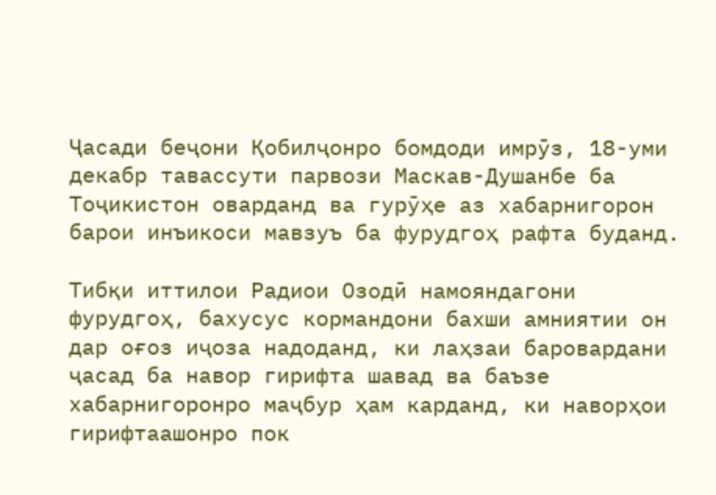Ҷасади беҷони Қобилҷонро бомдоди имрӯз, 18-уми декабр тавассути парвози Маскав-Душанбе ба Тоҷикистон оварданд ва гурӯҳе аз хабарнигорон барои инъикоси мавзуъ ба фурудгоҳ рафта буданд.

Тибқи иттилои Радиои Озодӣ намояндагони фурудгоҳ, бахусус кормандони бахши амниятии он дар оғоз иҷоза надоданд, ки лаҳзаи баровардани ҷасад ба навор гирифта шавад ва баъзе хабарнигоронро маҷбур ҳам карданд, ки наворҳои гирифтаашонро пок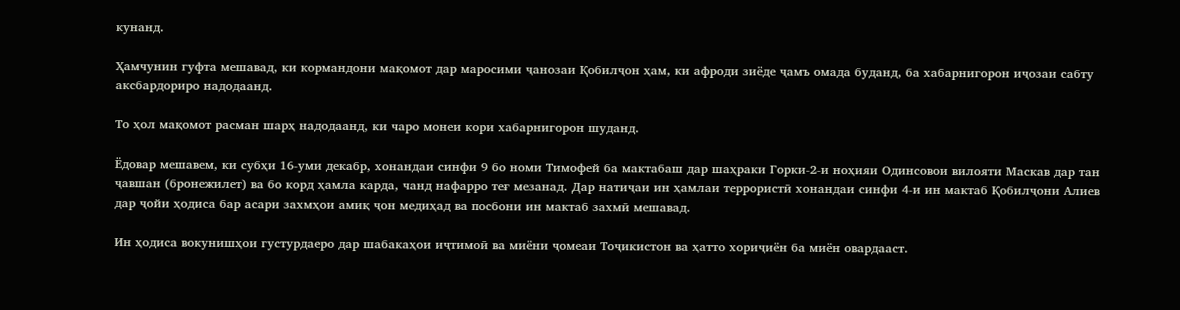кунанд.

Ҳамчунин гуфта мешавад, ки кормандони мақомот дар маросими ҷанозаи Қобилҷон ҳам, ки афроди зиёде ҷамъ омада буданд, ба хабарнигорон иҷозаи сабту аксбардориро надодаанд.

То ҳол мақомот расман шарҳ надодаанд, ки чаро монеи кори хабарнигорон шуданд.

Ёдовар мешавем, ки субҳи 16-уми декабр, хонандаи синфи 9 бо номи Тимофей ба мактабаш дар шаҳраки Горки-2-и ноҳияи Одинсовои вилояти Маскав дар тан ҷавшан (бронежилет) ва бо корд ҳамла карда, чанд нафарро теғ мезанад. Дар натиҷаи ин ҳамлаи террористӣ хонандаи синфи 4-и ин мактаб Қобилҷони Алиев дар ҷойи ҳодиса бар асари захмҳои амиқ ҷон медиҳад ва посбони ин мактаб захмӣ мешавад.

Ин ҳодиса вокунишҳои густурдаеро дар шабакаҳои иҷтимоӣ ва миёни ҷомеаи Тоҷикистон ва ҳатто хориҷиён ба миён овардааст.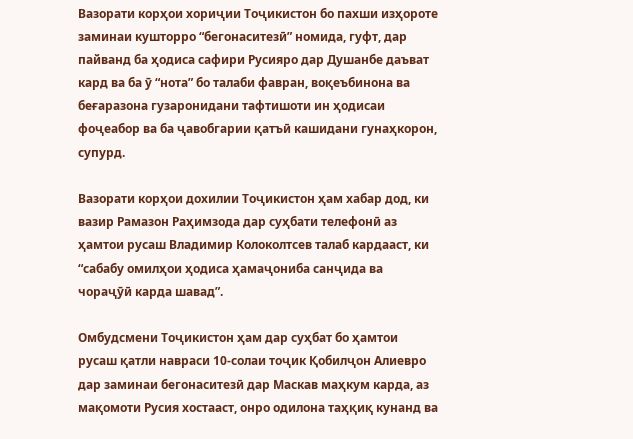Вазорати корҳои хориҷии Тоҷикистон бо пахши изҳороте заминаи кушторро “бегонаситезӣ” номида, гуфт, дар пайванд ба ҳодиса сафири Русияро дар Душанбе даъват кард ва ба ӯ “нота” бо талаби фавран, воқеъбинона ва беғаразона гузаронидани тафтишоти ин ҳодисаи фоҷеабор ва ба ҷавобгарии қатъӣ кашидани гунаҳкорон, супурд.

Вазорати корҳои дохилии Тоҷикистон ҳам хабар дод, ки вазир Рамазон Раҳимзода дар суҳбати телефонӣ аз ҳамтои русаш Владимир Колоколтсев талаб кардааст, ки “сабабу омилҳои ҳодиса ҳамаҷониба санҷида ва чораҷӯӣ карда шавад”.

Омбудсмени Тоҷикистон ҳам дар суҳбат бо ҳамтои русаш қатли навраси 10-солаи тоҷик Қобилҷон Алиевро дар заминаи бегонаситезӣ дар Маскав маҳкум карда, аз мақомоти Русия хостааст, онро одилона таҳқиқ кунанд ва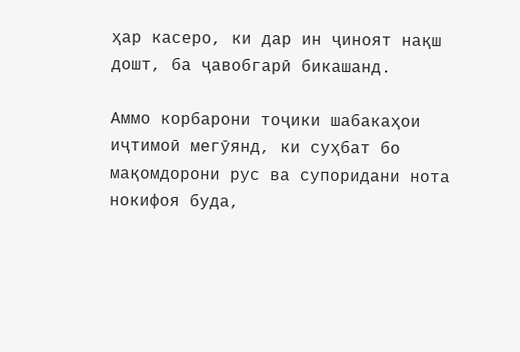ҳар касеро, ки дар ин ҷиноят нақш дошт, ба ҷавобгарӣ бикашанд.

Аммо корбарони тоҷики шабакаҳои иҷтимоӣ мегӯянд, ки суҳбат бо мақомдорони рус ва супоридани нота нокифоя буда,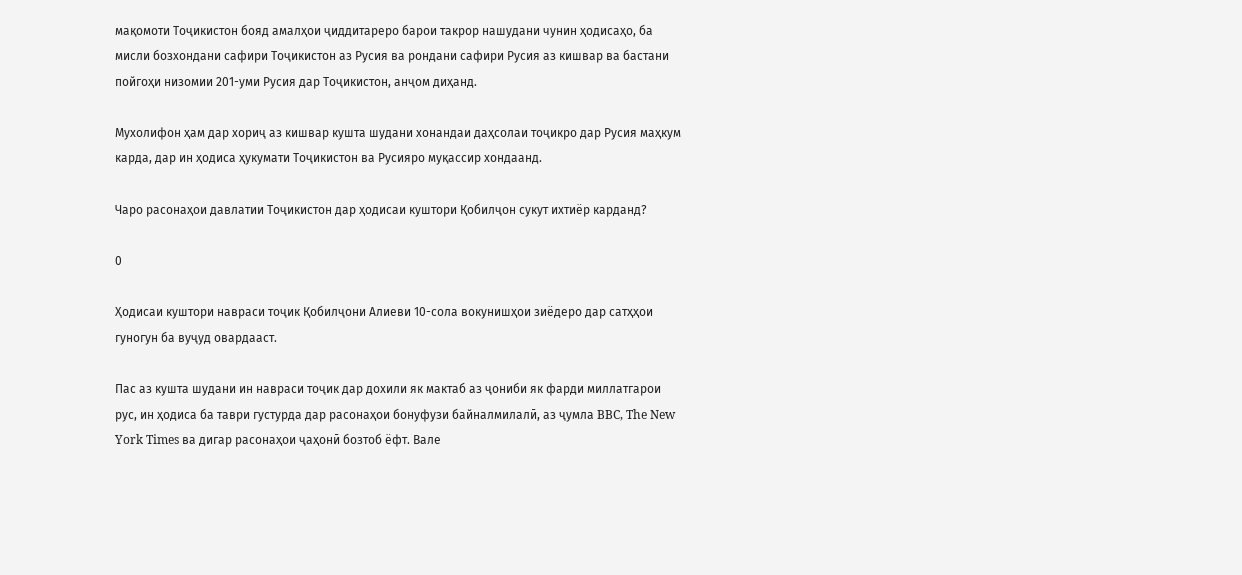мақомоти Тоҷикистон бояд амалҳои ҷиддитареро барои такрор нашудани чунин ҳодисаҳо, ба мисли бозхондани сафири Тоҷикистон аз Русия ва рондани сафири Русия аз кишвар ва бастани пойгоҳи низомии 201-уми Русия дар Тоҷикистон, анҷом диҳанд.

Мухолифон ҳам дар хориҷ аз кишвар кушта шудани хонандаи даҳсолаи тоҷикро дар Русия маҳкум карда, дар ин ҳодиса ҳукумати Тоҷикистон ва Русияро муқассир хондаанд.

Чаро расонаҳои давлатии Тоҷикистон дар ҳодисаи куштори Қобилҷон сукут ихтиёр карданд?

0

Ҳодисаи куштори навраси тоҷик Қобилҷони Алиеви 10-сола вокунишҳои зиёдеро дар сатҳҳои гуногун ба вуҷуд овардааст.

Пас аз кушта шудани ин навраси тоҷик дар дохили як мактаб аз ҷониби як фарди миллатгарои рус, ин ҳодиса ба таври густурда дар расонаҳои бонуфузи байналмилалӣ, аз ҷумла BBC, The New York Times ва дигар расонаҳои ҷаҳонӣ бозтоб ёфт. Вале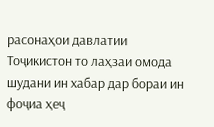расонаҳои давлатии Тоҷикистон то лаҳзаи омода шудани ин хабар дар бораи ин фоҷиа ҳеҷ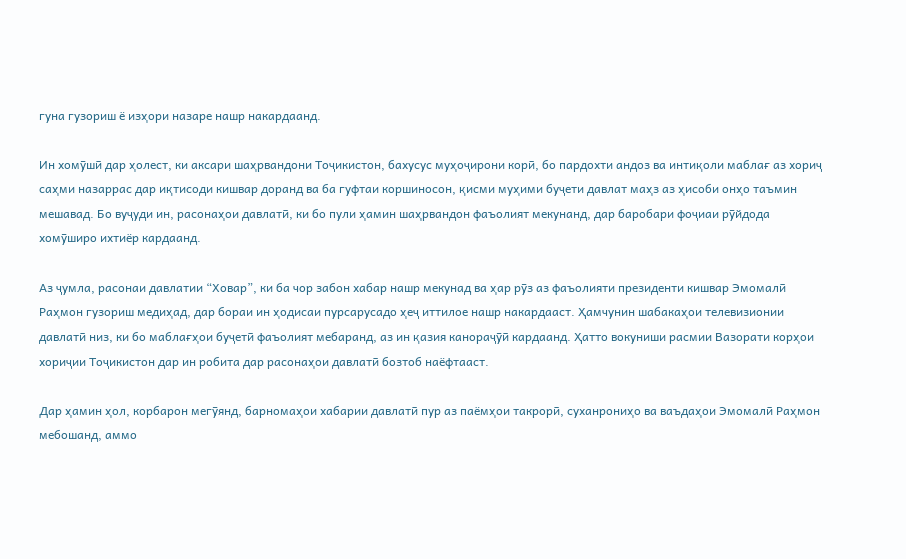гуна гузориш ё изҳори назаре нашр накардаанд.

Ин хомӯшӣ дар ҳолест, ки аксари шаҳрвандони Тоҷикистон, бахусус муҳоҷирони корӣ, бо пардохти андоз ва интиқоли маблағ аз хориҷ саҳми назаррас дар иқтисоди кишвар доранд ва ба гуфтаи коршиносон, қисми муҳими буҷети давлат маҳз аз ҳисоби онҳо таъмин мешавад. Бо вуҷуди ин, расонаҳои давлатӣ, ки бо пули ҳамин шаҳрвандон фаъолият мекунанд, дар баробари фоҷиаи рӯйдода хомӯширо ихтиёр кардаанд.

Аз ҷумла, расонаи давлатии “Ховар”, ки ба чор забон хабар нашр мекунад ва ҳар рӯз аз фаъолияти президенти кишвар Эмомалӣ Раҳмон гузориш медиҳад, дар бораи ин ҳодисаи пурсарусадо ҳеҷ иттилое нашр накардааст. Ҳамчунин шабакаҳои телевизионии давлатӣ низ, ки бо маблағҳои буҷетӣ фаъолият мебаранд, аз ин қазия канораҷӯӣ кардаанд. Ҳатто вокуниши расмии Вазорати корҳои хориҷии Тоҷикистон дар ин робита дар расонаҳои давлатӣ бозтоб наёфтааст.

Дар ҳамин ҳол, корбарон мегӯянд, барномаҳои хабарии давлатӣ пур аз паёмҳои такрорӣ, суханрониҳо ва ваъдаҳои Эмомалӣ Раҳмон мебошанд, аммо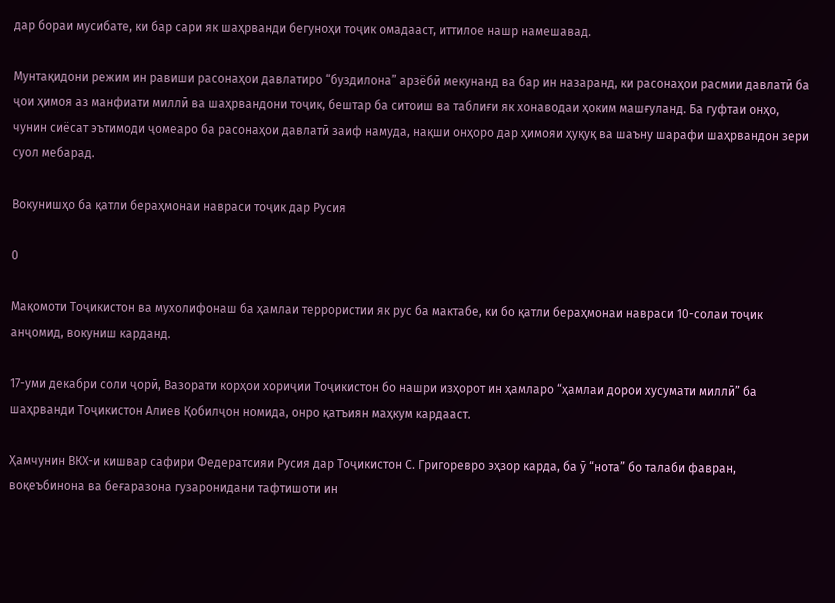дар бораи мусибате, ки бар сари як шаҳрванди бегуноҳи тоҷик омадааст, иттилое нашр намешавад.

Мунтақидони режим ин равиши расонаҳои давлатиро “буздилона” арзёбӣ мекунанд ва бар ин назаранд, ки расонаҳои расмии давлатӣ ба ҷои ҳимоя аз манфиати миллӣ ва шаҳрвандони тоҷик, бештар ба ситоиш ва таблиғи як хонаводаи ҳоким машғуланд. Ба гуфтаи онҳо, чунин сиёсат эътимоди ҷомеаро ба расонаҳои давлатӣ заиф намуда, нақши онҳоро дар ҳимояи ҳуқуқ ва шаъну шарафи шаҳрвандон зери суол мебарад.

Вокунишҳо ба қатли бераҳмонаи навраси тоҷик дар Русия

0

Мақомоти Тоҷикистон ва мухолифонаш ба ҳамлаи террористии як рус ба мактабе, ки бо қатли бераҳмонаи навраси 10-солаи тоҷик анҷомид, вокуниш карданд.

17-уми декабри соли ҷорӣ, Вазорати корҳои хориҷии Тоҷикистон бо нашри изҳорот ин ҳамларо “ҳамлаи дорои хусумати миллӣ” ба шаҳрванди Тоҷикистон Алиев Қобилҷон номида, онро қатъиян маҳкум кардааст.

Ҳамчунин ВКХ-и кишвар сафири Федератсияи Русия дар Тоҷикистон С. Григоревро эҳзор карда, ба ӯ “нота” бо талаби фавран, воқеъбинона ва беғаразона гузаронидани тафтишоти ин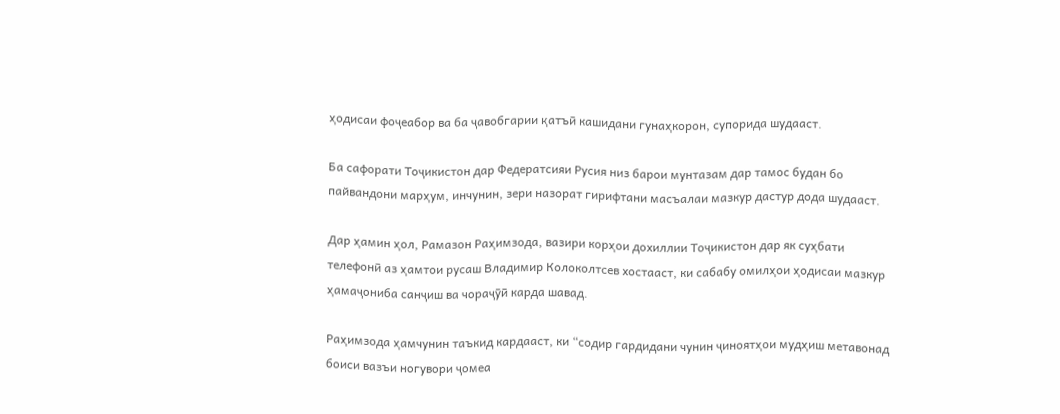ҳодисаи фоҷеабор ва ба ҷавобгарии қатъӣ кашидани гунаҳкорон, супорида шудааст.

Ба сафорати Тоҷикистон дар Федератсияи Русия низ барои мунтазам дар тамос будан бо пайвандони марҳум, инчунин, зери назорат гирифтани масъалаи мазкур дастур дода шудааст.

Дар ҳамин ҳол, Рамазон Раҳимзода, вазири корҳои дохиллии Тоҷикистон дар як суҳбати телефонӣ аз ҳамтои русаш Владимир Колоколтсев хостааст, ки сабабу омилҳои ҳодисаи мазкур ҳамаҷониба санҷиш ва чораҷӯӣ карда шавад.

Раҳимзода ҳамчунин таъкид кардааст, ки “содир гардидани чунин ҷиноятҳои мудҳиш метавонад боиси вазъи ногувори ҷомеа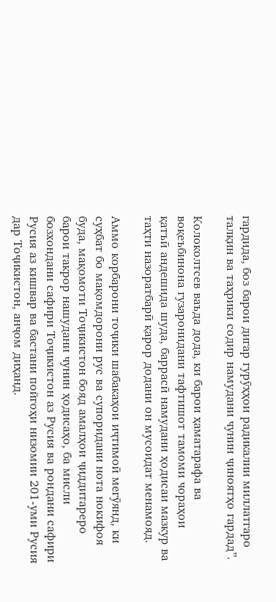гардида, боз барои дигар гурӯҳҳои радикалии миллатгаро талқин ва таҳрики содир намудани чунин ҷиноятҳо гардад”.

Колоколтсев ваъда дода, ки барои ҳаматарафа ва воқеъбинона гузаронидани тафтишот тамоми чораҳои қатъӣ андешида шуда, баррасӣ намудани ҳодисаи мазкур ва таҳти назоратбарӣ қарор додани он мусоидат менамояд.

Аммо корбарони тоҷики шабакаҳои иҷтимоӣ мегӯянд, ки суҳбат бо мақомдорони рус ва супоридани нота нокифоя буда, мақомоти Тоҷикистон бояд амалҳои ҷиддитареро барои такрор нашудани чунин ҳодисаҳо, ба мисли бозхондани сафири Тоҷикистон аз Русия ва рондани сафири Русия аз кишвар ва бастани пойгоҳи низомии 201-уми Русия дар Тоҷикистон, анҷом диҳанд.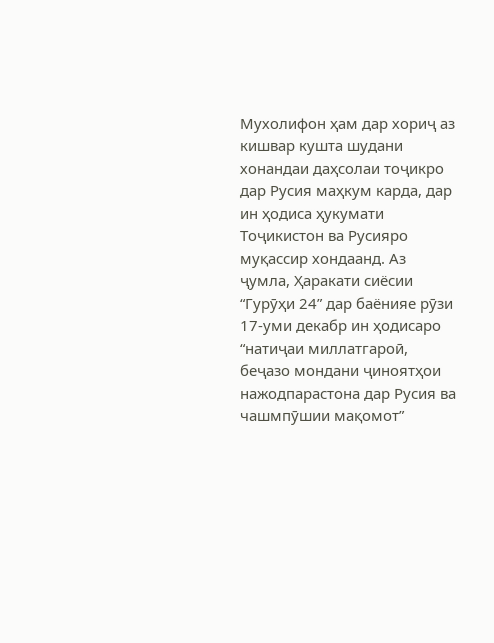Мухолифон ҳам дар хориҷ аз кишвар кушта шудани хонандаи даҳсолаи тоҷикро дар Русия маҳкум карда, дар ин ҳодиса ҳукумати Тоҷикистон ва Русияро муқассир хондаанд. Аз ҷумла, Ҳаракати сиёсии “Гурӯҳи 24” дар баёнияе рӯзи 17-уми декабр ин ҳодисаро “натиҷаи миллатгароӣ, беҷазо мондани ҷиноятҳои нажодпарастона дар Русия ва чашмпӯшии мақомот”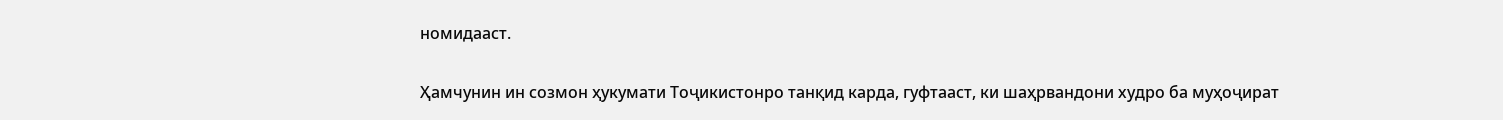номидааст.

Ҳамчунин ин созмон ҳукумати Тоҷикистонро танқид карда, гуфтааст, ки шаҳрвандони худро ба муҳоҷират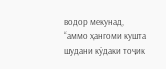водор мекунад, “аммо ҳангоми кушта шудани кӯдаки тоҷик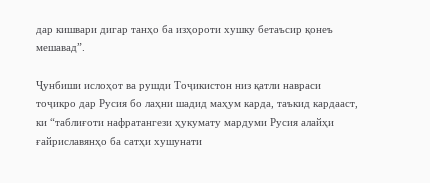дар кишвари дигар танҳо ба изҳороти хушку бетаъсир қонеъ мешавад”.

Ҷунбиши ислоҳот ва рушди Тоҷикистон низ қатли навраси тоҷикро дар Русия бо лаҳни шадид маҳум карда, таъкид кардааст, ки “таблиғоти нафратангези ҳукумату мардуми Русия алайҳи ғайриславянҳо ба сатҳи хушунати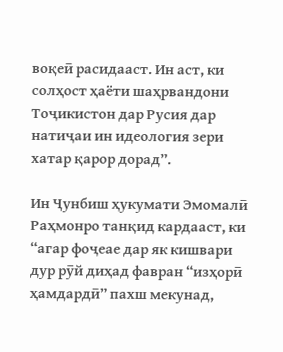воқеӣ расидааст. Ин аст, ки солҳост ҳаёти шаҳрвандони Тоҷикистон дар Русия дар натиҷаи ин идеология зери хатар қарор дорад”.

Ин Ҷунбиш ҳукумати Эмомалӣ Раҳмонро танқид кардааст, ки “агар фоҷеае дар як кишвари дур рӯй диҳад фавран “изҳорӣ ҳамдардӣ” пахш мекунад,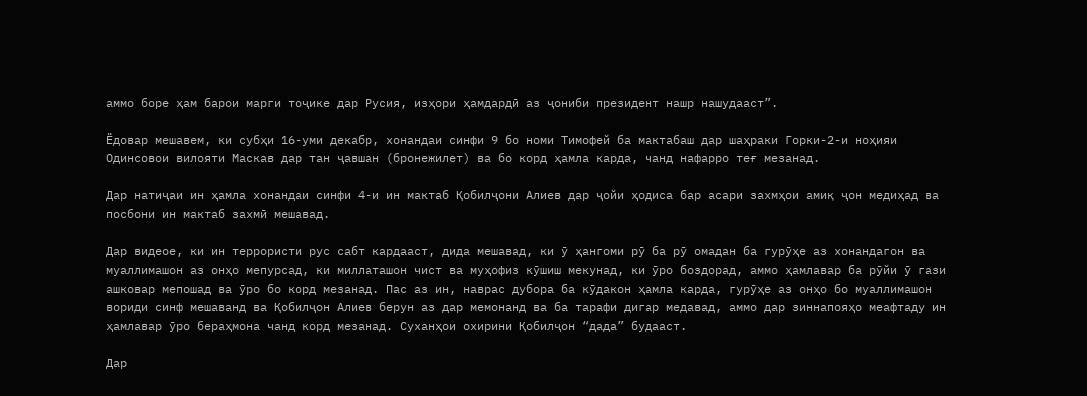аммо боре ҳам барои марги тоҷике дар Русия, изҳори ҳамдардӣ аз ҷониби президент нашр нашудааст”.

Ёдовар мешавем, ки субҳи 16-уми декабр, хонандаи синфи 9 бо номи Тимофей ба мактабаш дар шаҳраки Горки-2-и ноҳияи Одинсовои вилояти Маскав дар тан ҷавшан (бронежилет) ва бо корд ҳамла карда, чанд нафарро теғ мезанад.

Дар натиҷаи ин ҳамла хонандаи синфи 4-и ин мактаб Қобилҷони Алиев дар ҷойи ҳодиса бар асари захмҳои амиқ ҷон медиҳад ва посбони ин мактаб захмӣ мешавад.

Дар видеое, ки ин террористи рус сабт кардааст, дида мешавад, ки ӯ ҳангоми рӯ ба рӯ омадан ба гурӯҳе аз хонандагон ва муаллимашон аз онҳо мепурсад, ки миллаташон чист ва муҳофиз кӯшиш мекунад, ки ӯро боздорад, аммо ҳамлавар ба рӯйи ӯ гази ашковар мепошад ва ӯро бо корд мезанад. Пас аз ин, наврас дубора ба кӯдакон ҳамла карда, гурӯҳе аз онҳо бо муаллимашон вориди синф мешаванд ва Қобилҷон Алиев берун аз дар мемонанд ва ба тарафи дигар медавад, аммо дар зиннапояҳо меафтаду ин ҳамлавар ӯро бераҳмона чанд корд мезанад. Суханҳои охирини Қобилҷон “дада” будааст.

Дар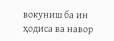вокуниш ба ин ҳодиса ва навор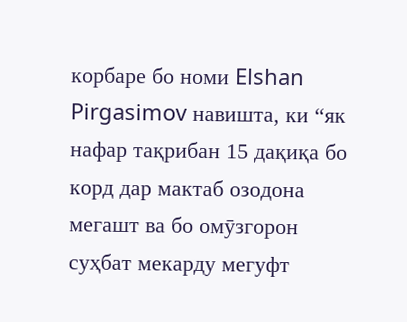корбаре бо номи Elshan Pirgasimov навишта, ки “як нафар тақрибан 15 дақиқа бо корд дар мактаб озодона мегашт ва бо омӯзгорон суҳбат мекарду мегуфт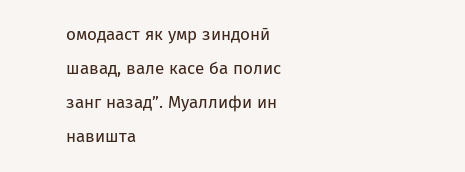омодааст як умр зиндонӣ шавад, вале касе ба полис занг назад”. Муаллифи ин навишта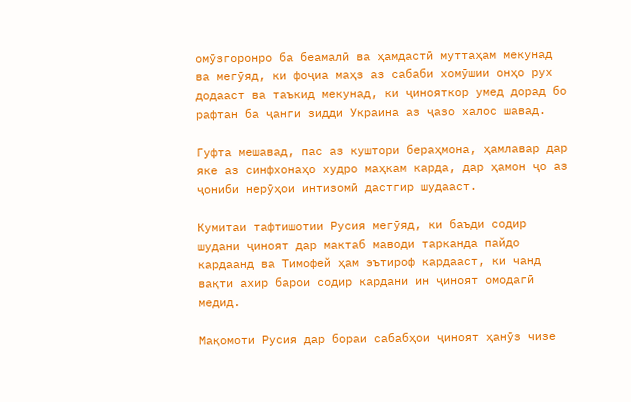омӯзгоронро ба беамалӣ ва ҳамдастӣ муттаҳам мекунад ва мегӯяд, ки фоҷиа маҳз аз сабаби хомӯшии онҳо рух додааст ва таъкид мекунад, ки ҷинояткор умед дорад бо рафтан ба ҷанги зидди Украина аз ҷазо халос шавад.

Гуфта мешавад, пас аз куштори бераҳмона, ҳамлавар дар яке аз синфхонаҳо худро маҳкам карда, дар ҳамон ҷо аз ҷониби нерӯҳои интизомӣ дастгир шудааст.

Кумитаи тафтишотии Русия мегӯяд, ки баъди содир шудани ҷиноят дар мактаб маводи тарканда пайдо кардаанд ва Тимофей ҳам эътироф кардааст, ки чанд вақти ахир барои содир кардани ин ҷиноят омодагӣ медид.

Мақомоти Русия дар бораи сабабҳои ҷиноят ҳанӯз чизе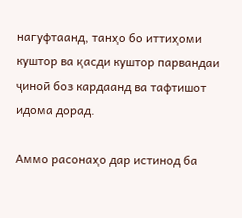нагуфтаанд, танҳо бо иттиҳоми куштор ва қасди куштор парвандаи ҷиноӣ боз кардаанд ва тафтишот идома дорад.

Аммо расонаҳо дар истинод ба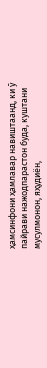ҳамсинфони ҳамлавар навиштаанд, ки ӯ пайрави нажодпарастон буда, куштани мусулмонон, яҳудиён,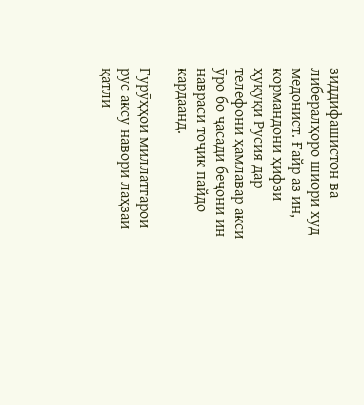зиддифашистон ва либералҳоро шиори худ медонист. Ғайр аз ин, кормандони ҳифзи ҳуқуқи Русия дар телефони ҳамлавар акси ӯро бо ҷасади беҷони ин навраси тоҷик пайдо кардаанд.

Гурӯҳҳои миллатгарои рус аксу навори лаҳзаи қатли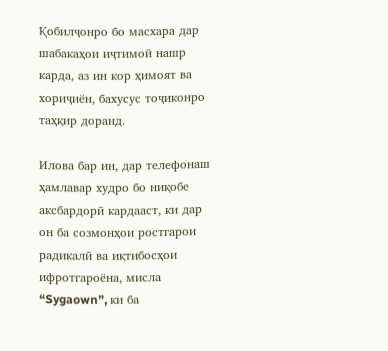Қобилҷонро бо масхара дар шабакаҳои иҷтимоӣ нашр карда, аз ин кор ҳимоят ва хориҷиён, бахусус тоҷиконро таҳқир доранд.

Илова бар ин, дар телефонаш ҳамлавар худро бо ниқобе аксбардорӣ кардааст, ки дар он ба созмонҳои ростгарои радикалӣ ва иқтибосҳои ифротгароёна, мисла “Sygaown”, ки ба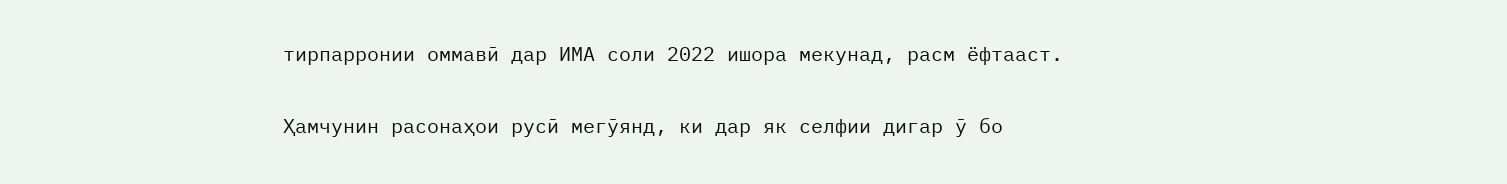тирпарронии оммавӣ дар ИМА соли 2022 ишора мекунад, расм ёфтааст.

Ҳамчунин расонаҳои русӣ мегӯянд, ки дар як селфии дигар ӯ бо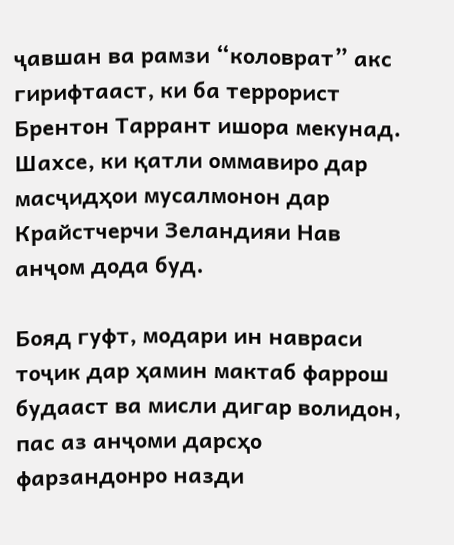ҷавшан ва рамзи “коловрат” акс гирифтааст, ки ба террорист Брентон Таррант ишора мекунад. Шахсе, ки қатли оммавиро дар масҷидҳои мусалмонон дар Крайстчерчи Зеландияи Нав анҷом дода буд.

Бояд гуфт, модари ин навраси тоҷик дар ҳамин мактаб фаррош будааст ва мисли дигар волидон, пас аз анҷоми дарсҳо фарзандонро назди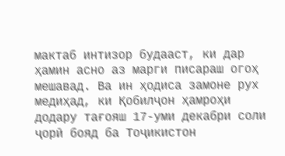мактаб интизор будааст, ки дар ҳамин асно аз марги писараш огоҳ мешавад. Ва ин ҳодиса замоне рух медиҳад, ки Қобилҷон ҳамроҳи додару тағояш 17-уми декабри соли ҷорӣ бояд ба Тоҷикистон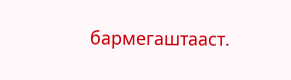бармегаштааст.